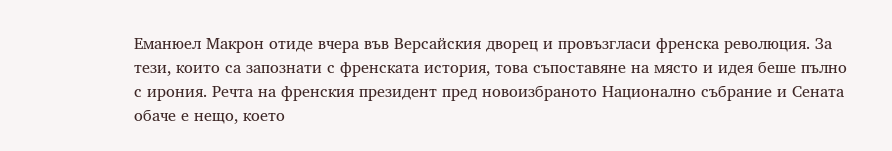Еманюел Макрон отиде вчера във Версайския дворец и провъзгласи френска революция. За тези, които са запознати с френската история, това съпоставяне на място и идея беше пълно с ирония. Речта на френския президент пред новоизбраното Национално събрание и Сената обаче е нещо, което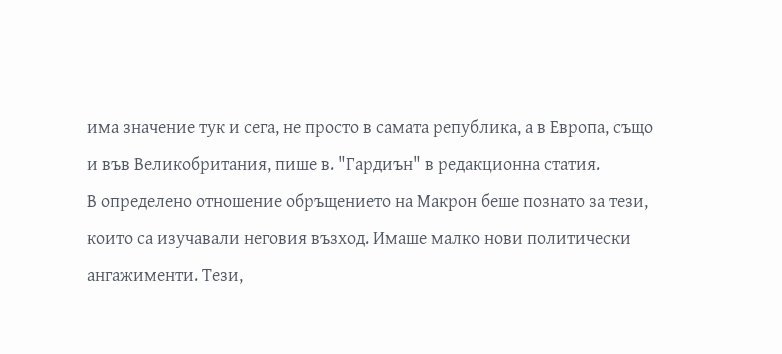има значение тук и сега, не просто в самата република, а в Европа, също и във Великобритания, пише в. "Гардиън" в редакционна статия.
В определено отношение обръщението на Макрон беше познато за тези, които са изучавали неговия възход. Имаше малко нови политически ангажименти. Тези,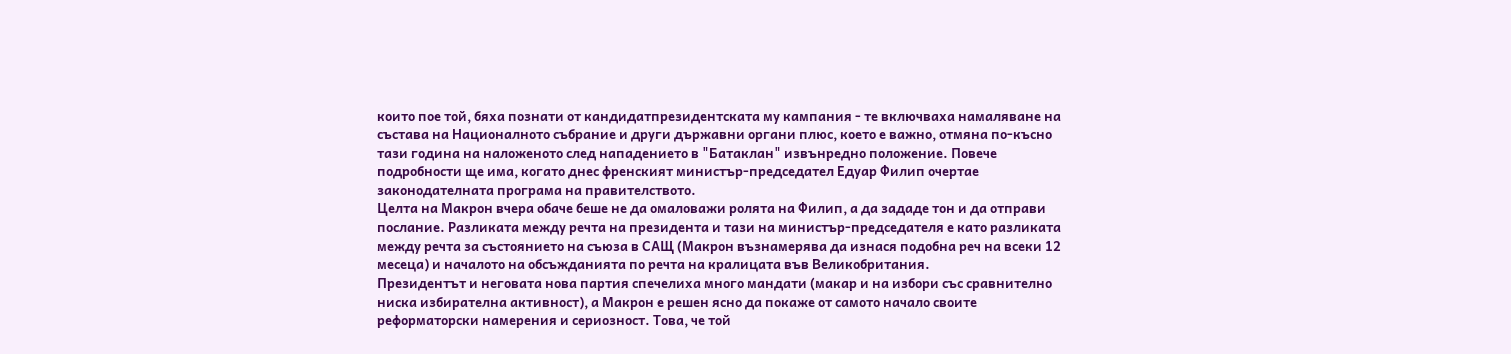които пое той, бяха познати от кандидатпрезидентската му кампания - те включваха намаляване на състава на Националното събрание и други държавни органи плюс, което е важно, отмяна по-късно тази година на наложеното след нападението в "Батаклан" извънредно положение. Повече подробности ще има, когато днес френският министър-председател Едуар Филип очертае законодателната програма на правителството.
Целта на Макрон вчера обаче беше не да омаловажи ролята на Филип, а да зададе тон и да отправи послание. Разликата между речта на президента и тази на министър-председателя е като разликата между речта за състоянието на съюза в САЩ (Макрон възнамерява да изнася подобна реч на всеки 12 месеца) и началото на обсъжданията по речта на кралицата във Великобритания.
Президентът и неговата нова партия спечелиха много мандати (макар и на избори със сравнително ниска избирателна активност), а Макрон е решен ясно да покаже от самото начало своите реформаторски намерения и сериозност. Това, че той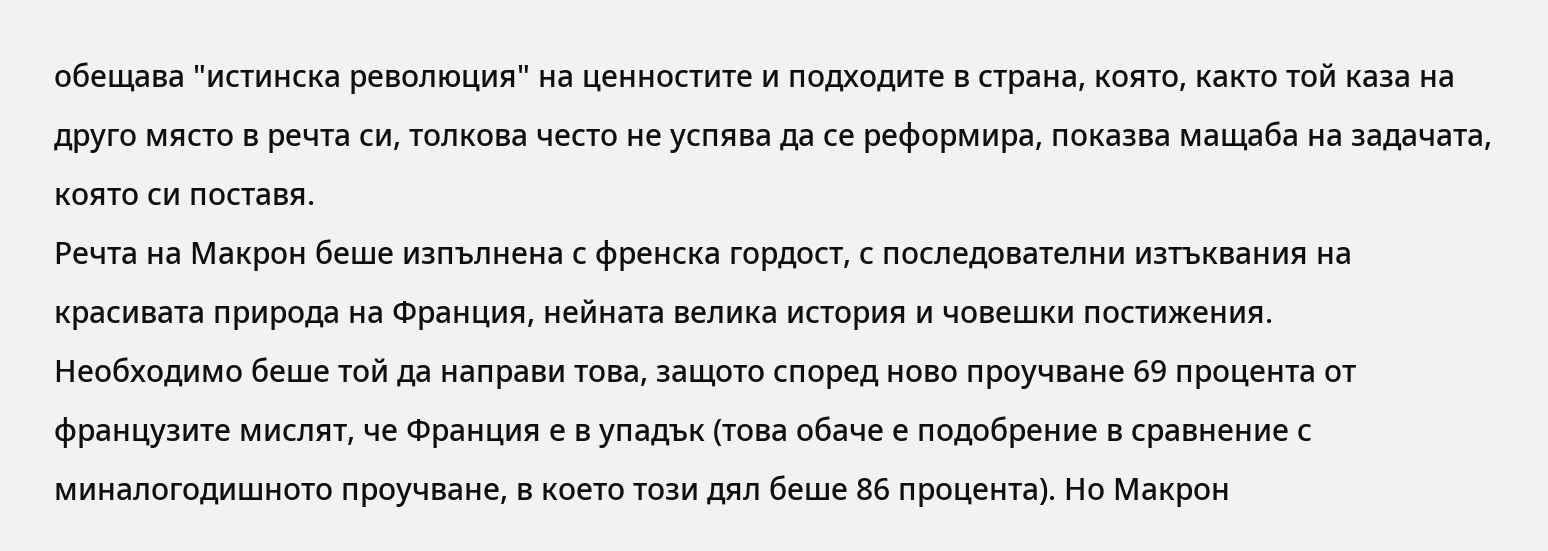обещава "истинска революция" на ценностите и подходите в страна, която, както той каза на друго място в речта си, толкова често не успява да се реформира, показва мащаба на задачата, която си поставя.
Речта на Макрон беше изпълнена с френска гордост, с последователни изтъквания на красивата природа на Франция, нейната велика история и човешки постижения.
Необходимо беше той да направи това, защото според ново проучване 69 процента от французите мислят, че Франция е в упадък (това обаче е подобрение в сравнение с миналогодишното проучване, в което този дял беше 86 процента). Но Макрон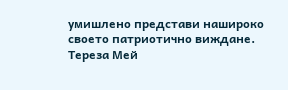умишлено представи нашироко своето патриотично виждане.
Тереза Мей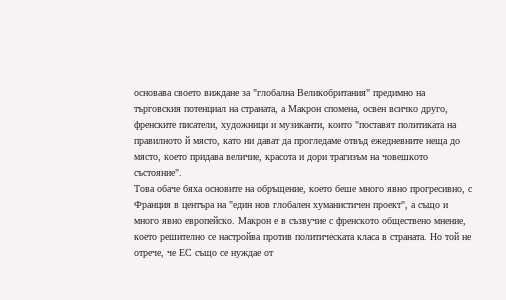основава своето виждане за "глобална Великобритания" предимно на търговския потенциал на страната, а Макрон спомена, освен всичко друго, френските писатели, художници и музиканти, които "поставят политиката на правилното й място, като ни дават да прогледаме отвъд ежедневните неща до място, което придава величие, красота и дори трагизъм на човешкото състояние".
Това обаче бяха основите на обръщение, което беше много явно прогресивно, с Франция в центъра на "един нов глобален хуманистичен проект", а също и много явно европейско. Макрон е в съзвучие с френското обществено мнение, което решително се настройва против политическата класа в страната. Но той не отрече, че ЕС също се нуждае от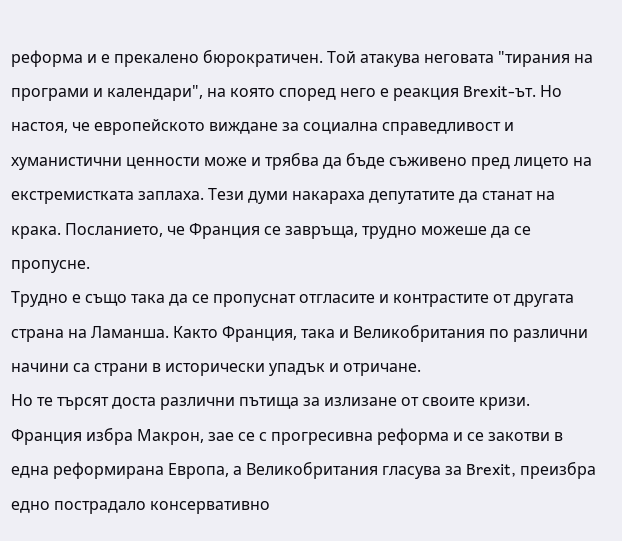реформа и е прекалено бюрократичен. Той атакува неговата "тирания на програми и календари", на която според него е реакция Brexit-ът. Но настоя, че европейското виждане за социална справедливост и хуманистични ценности може и трябва да бъде съживено пред лицето на екстремистката заплаха. Тези думи накараха депутатите да станат на крака. Посланието, че Франция се завръща, трудно можеше да се пропусне.
Трудно е също така да се пропуснат отгласите и контрастите от другата страна на Ламанша. Както Франция, така и Великобритания по различни начини са страни в исторически упадък и отричане.
Но те търсят доста различни пътища за излизане от своите кризи. Франция избра Макрон, зае се с прогресивна реформа и се закотви в една реформирана Европа, а Великобритания гласува за Brexit, преизбра едно пострадало консервативно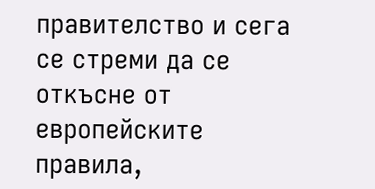правителство и сега се стреми да се откъсне от европейските правила,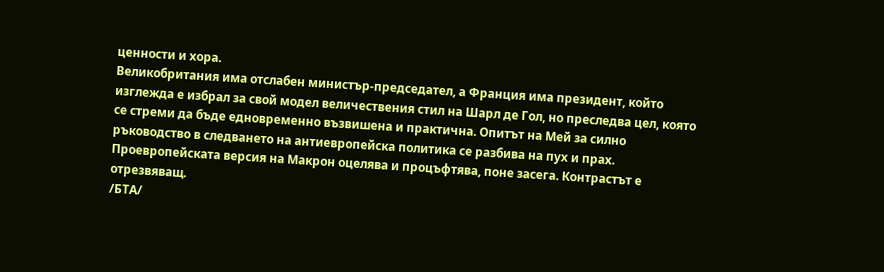ценности и хора.
Великобритания има отслабен министър-председател, а Франция има президент, който изглежда е избрал за свой модел величествения стил на Шарл де Гол, но преследва цел, която се стреми да бъде едновременно възвишена и практична. Опитът на Мей за силно ръководство в следването на антиевропейска политика се разбива на пух и прах. Проевропейската версия на Макрон оцелява и процъфтява, поне засега. Контрастът е отрезвяващ.
/БТА/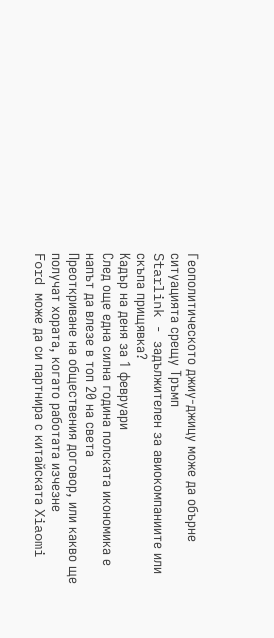Геополитическото джиу-джицу може да обърне ситуацията срещу Тръмп
Starlink - задължителен за авиокомпаниите или скъпа прищявка?
Кадър на деня за 1 февруари
След още една силна година полската икономика е напът да влезе в топ 20 на света
Преоткриване на обществения договор, или какво ще получат хората, когато работата изчезне
Ford може да си партнира с китайската Xiaomi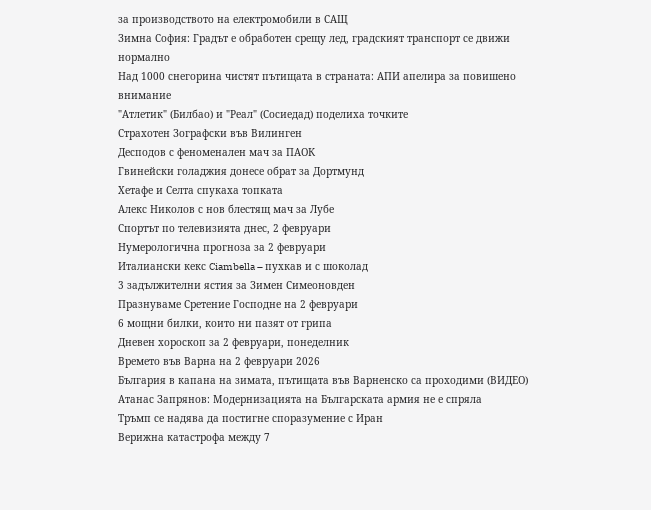за производството на електромобили в САЩ
Зимна София: Градът е обработен срещу лед, градският транспорт се движи нормално
Над 1000 снегорина чистят пътищата в страната: АПИ апелира за повишено внимание
"Атлетик" (Билбао) и "Реал" (Сосиедад) поделиха точките
Страхотен Зографски във Вилинген
Десподов с феноменален мач за ПАОК
Гвинейски голаджия донесе обрат за Дортмунд
Хетафе и Селта спукаха топката
Алекс Николов с нов блестящ мач за Лубе
Спортът по телевизията днес, 2 февруари
Нумерологична прогноза за 2 февруари
Италиански кекс Ciambella – пухкав и с шоколад
3 задължителни ястия за Зимен Симеоновден
Празнуваме Сретение Господне на 2 февруари
6 мощни билки, които ни пазят от грипа
Дневен хороскоп за 2 февруари, понеделник
Времето във Варна на 2 февруари 2026
България в капана на зимата, пътищата във Варненско са проходими (ВИДЕО)
Атанас Запрянов: Модернизацията на Българската армия не е спряла
Тръмп се надява да постигне споразумение с Иран
Верижна катастрофа между 7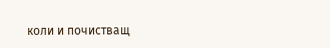коли и почистващ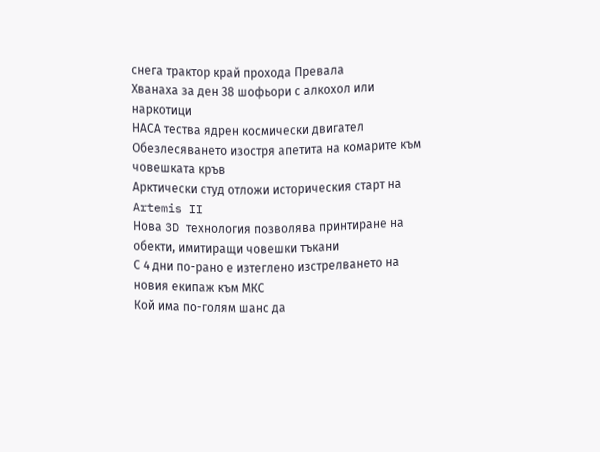снега трактор край прохода Превала
Хванаха за ден 38 шофьори с алкохол или наркотици
НАСА тества ядрен космически двигател
Обезлесяването изостря апетита на комарите към човешката кръв
Арктически студ отложи историческия старт на Artemis II
Нова 3D технология позволява принтиране на обекти, имитиращи човешки тъкани
С 4 дни по-рано е изтеглено изстрелването на новия екипаж към МКС
Кой има по-голям шанс да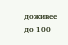доживее до 100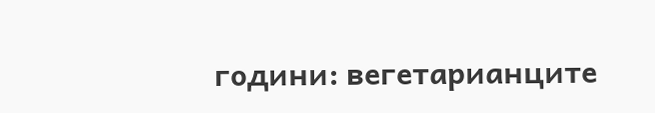години: вегетарианците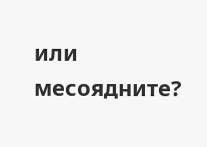или месоядните?